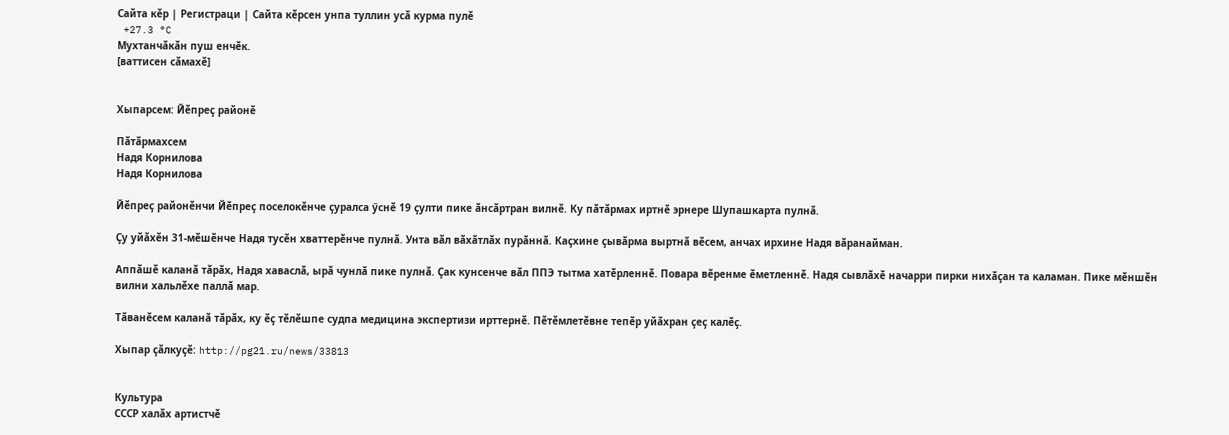Сайта кӗр | Регистраци | Сайта кӗрсен унпа туллин усӑ курма пулӗ
 +27.3 °C
Мухтанчӑкӑн пуш енчӗк.
[ваттисен сӑмахӗ]


Хыпарсем: Йӗпреҫ районӗ

Пӑтӑрмахсем
Надя Корнилова
Надя Корнилова

Йӗпреҫ районӗнчи Йӗпреҫ поселокӗнче ҫуралса ӳснӗ 19 ҫулти пике ӑнсӑртран вилнӗ. Ку пӑтӑрмах иртнӗ эрнере Шупашкарта пулнӑ.

Ҫу уйӑхӗн 31-мӗшӗнче Надя тусӗн хваттерӗнче пулнӑ. Унта вӑл вӑхӑтлӑх пурӑннӑ. Каҫхине ҫывӑрма выртнӑ вӗсем, анчах ирхине Надя вӑранайман.

Аппӑшӗ каланӑ тӑрӑх, Надя хаваслӑ, ырӑ чунлӑ пике пулнӑ. Ҫак кунсенче вӑл ППЭ тытма хатӗрленнӗ. Повара вӗренме ӗметленнӗ. Надя сывлӑхӗ начарри пирки нихӑҫан та каламан. Пике мӗншӗн вилни хальлӗхе паллӑ мар.

Тӑванӗсем каланӑ тӑрӑх, ку ӗҫ тӗлӗшпе судпа медицина экспертизи ирттернӗ. Пӗтӗмлетӗвне тепӗр уйӑхран ҫеҫ калӗҫ.

Хыпар ҫӑлкуҫӗ: http://pg21.ru/news/33813


Культура
СССР халӑх артистчӗ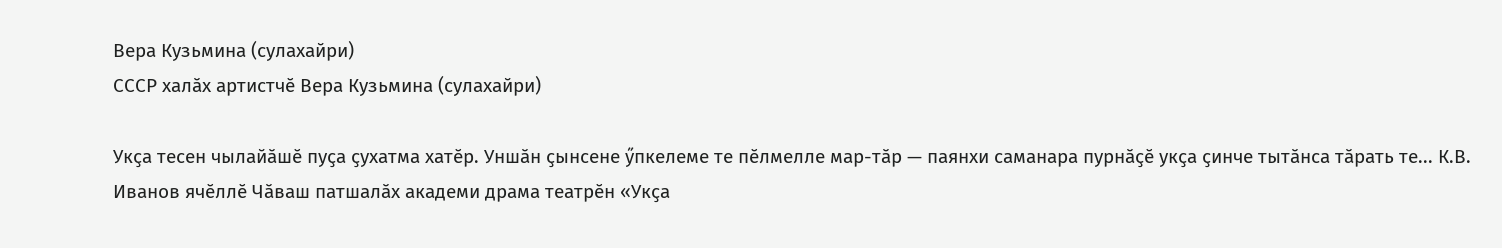Вера Кузьмина (сулахайри)
СССР халӑх артистчӗ Вера Кузьмина (сулахайри)

Укҫа тесен чылайӑшӗ пуҫа ҫухатма хатӗр. Уншӑн ҫынсене ӳпкелеме те пӗлмелле мар-тӑр — паянхи саманара пурнӑҫӗ укҫа ҫинче тытӑнса тӑрать те... К.В. Иванов ячӗллӗ Чӑваш патшалӑх академи драма театрӗн «Укҫа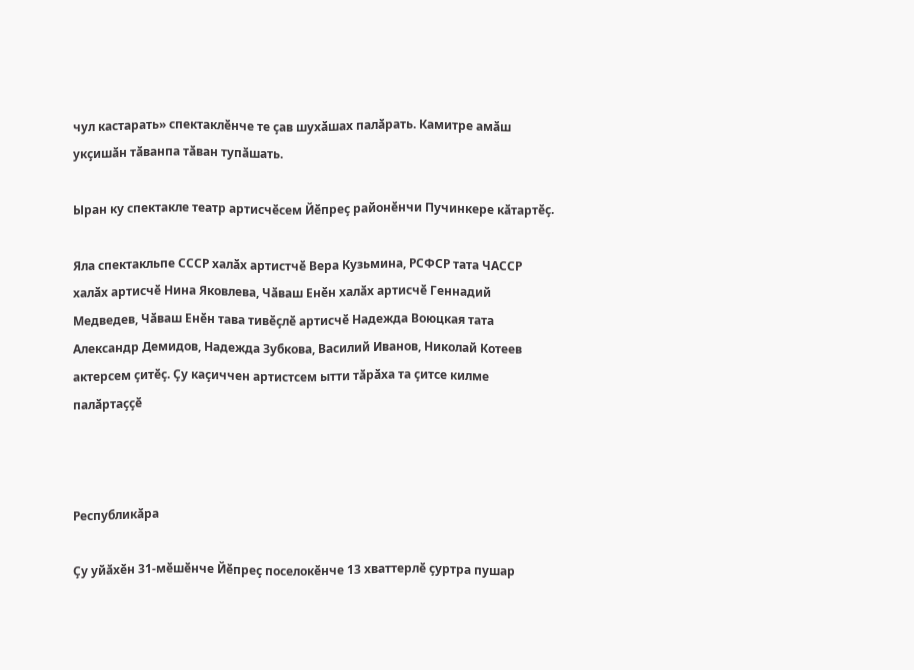чул кастарать» спектаклӗнче те ҫав шухӑшах палӑрать. Камитре амӑш укҫишӑн тӑванпа тӑван тупӑшать.

Ыран ку спектакле театр артисчӗсем Йӗпреҫ районӗнчи Пучинкере кӑтартӗҫ.

Яла спектакльпе СССР халӑх артистчӗ Вера Кузьмина, РСФСР тата ЧАССР халӑх артисчӗ Нина Яковлева, Чӑваш Енӗн халӑх артисчӗ Геннадий Медведев, Чӑваш Енӗн тава тивӗҫлӗ артисчӗ Надежда Воюцкая тата Александр Демидов, Надежда Зубкова, Василий Иванов, Николай Котеев актерсем ҫитӗҫ. Ҫу каҫиччен артистсем ытти тӑрӑха та ҫитсе килме палӑртаҫҫӗ



Республикӑра

Ҫу уйӑхӗн 31-мӗшӗнче Йӗпреҫ поселокӗнче 13 хваттерлӗ ҫуртра пушар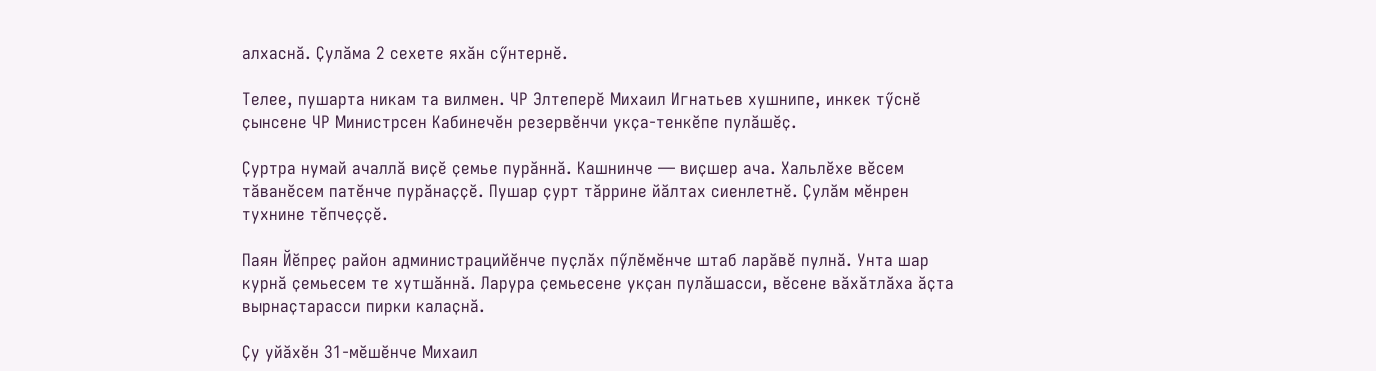алхаснӑ. Ҫулӑма 2 сехете яхӑн сӳнтернӗ.

Телее, пушарта никам та вилмен. ЧР Элтеперӗ Михаил Игнатьев хушнипе, инкек тӳснӗ ҫынсене ЧР Министрсен Кабинечӗн резервӗнчи укҫа-тенкӗпе пулӑшӗҫ.

Ҫуртра нумай ачаллӑ виҫӗ ҫемье пурӑннӑ. Кашнинче — виҫшер ача. Хальлӗхе вӗсем тӑванӗсем патӗнче пурӑнаҫҫӗ. Пушар ҫурт тӑррине йӑлтах сиенлетнӗ. Ҫулӑм мӗнрен тухнине тӗпчеҫҫӗ.

Паян Йӗпреҫ район администрацийӗнче пуҫлӑх пӳлӗмӗнче штаб ларӑвӗ пулнӑ. Унта шар курнӑ ҫемьесем те хутшӑннӑ. Ларура ҫемьесене укҫан пулӑшасси, вӗсене вӑхӑтлӑха ӑҫта вырнаҫтарасси пирки калаҫнӑ.

Ҫу уйӑхӗн 31-мӗшӗнче Михаил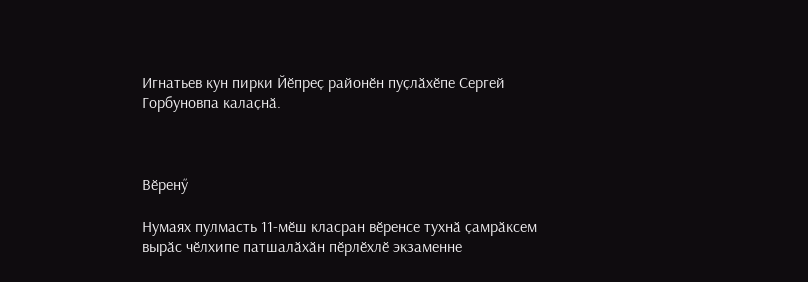Игнатьев кун пирки Йӗпреҫ районӗн пуҫлӑхӗпе Сергей Горбуновпа калаҫнӑ.



Вӗренӳ

Нумаях пулмасть 11-мӗш класран вӗренсе тухнӑ ҫамрӑксем вырӑс чӗлхипе патшалӑхӑн пӗрлӗхлӗ экзаменне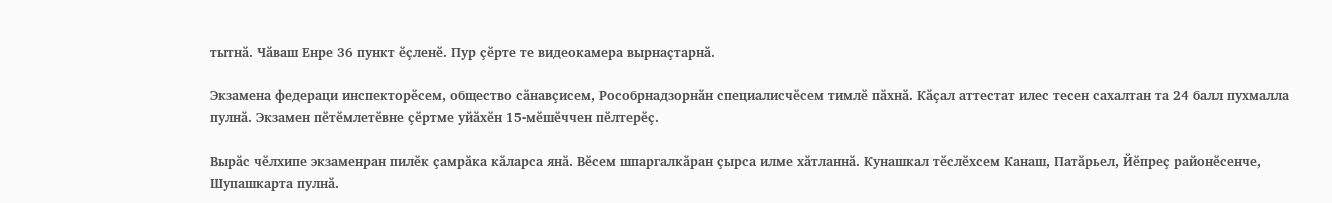тытнӑ. Чӑваш Енре 36 пункт ӗҫленӗ. Пур ҫӗрте те видеокамера вырнаҫтарнӑ.

Экзамена федераци инспекторӗсем, общество сӑнавҫисем, Рособрнадзорнӑн специалисчӗсем тимлӗ пӑхнӑ. Кӑҫал аттестат илес тесен сахалтан та 24 балл пухмалла пулнӑ. Экзамен пӗтӗмлетӗвне ҫӗртме уйӑхӗн 15-мӗшӗччен пӗлтерӗҫ.

Вырӑс чӗлхипе экзаменран пилӗк ҫамрӑка кӑларса янӑ. Вӗсем шпаргалкӑран ҫырса илме хӑтланнӑ. Кунашкал тӗслӗхсем Канаш, Патӑрьел, Йӗпреҫ районӗсенче, Шупашкарта пулнӑ.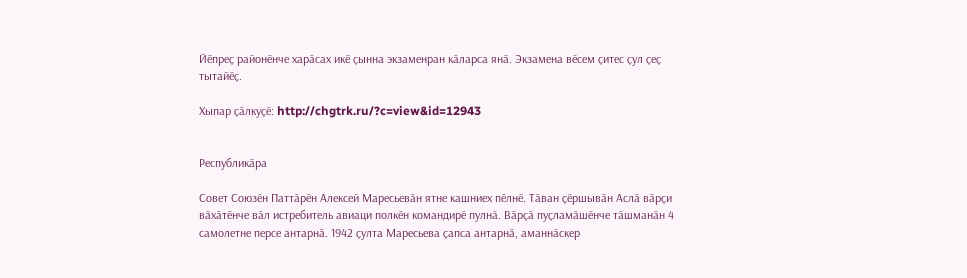Йӗпреҫ районӗнче харӑсах икӗ ҫынна экзаменран кӑларса янӑ. Экзамена вӗсем ҫитес ҫул ҫеҫ тытайӗҫ.

Хыпар ҫӑлкуҫӗ: http://chgtrk.ru/?c=view&id=12943


Республикӑра

Совет Союзӗн Паттӑрӗн Алексей Маресьевӑн ятне кашниех пӗлнӗ. Тӑван ҫӗршывӑн Аслӑ вӑрҫи вӑхӑтӗнче вӑл истребитель авиаци полкӗн командирӗ пулнӑ. Вӑрҫӑ пуҫламӑшӗнче тӑшманӑн 4 самолетне персе антарнӑ. 1942 ҫулта Маресьева ҫапса антарнӑ, аманнӑскер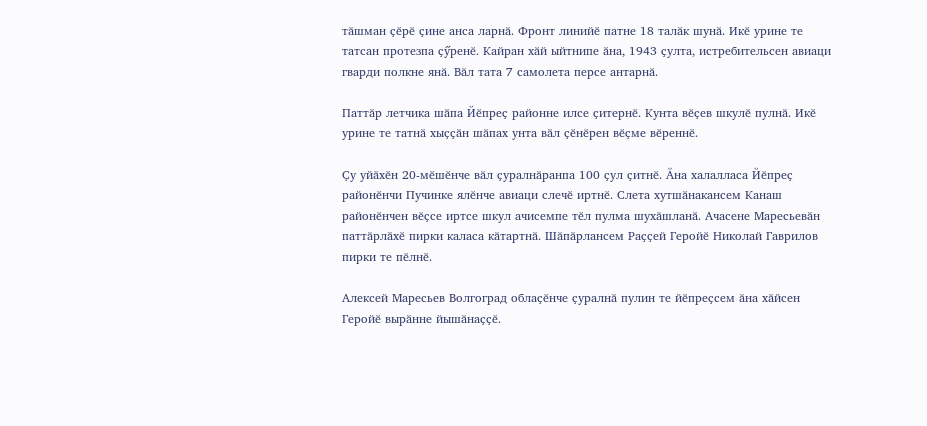тӑшман ҫӗрӗ ҫине анса ларнӑ. Фронт линийӗ патне 18 талӑк шунӑ. Икӗ урине те татсан протезпа ҫӳренӗ. Кайран хӑй ыйтнипе ӑна, 1943 ҫулта, истребительсен авиаци гварди полкне янӑ. Вӑл тата 7 самолета персе антарнӑ.

Паттӑр летчика шӑпа Йӗпреҫ районне илсе ҫитернӗ. Кунта вӗҫев шкулӗ пулнӑ. Икӗ урине те татнӑ хыҫҫӑн шӑпах унта вӑл ҫӗнӗрен вӗҫме вӗреннӗ.

Ҫу уйӑхӗн 20-мӗшӗнче вӑл ҫуралнӑранпа 100 ҫул ҫитнӗ. Ӑна халалласа Йӗпреҫ районӗнчи Пучинке ялӗнче авиаци слечӗ иртнӗ. Слета хутшӑнакансем Канаш районӗнчен вӗҫсе иртсе шкул ачисемпе тӗл пулма шухӑшланӑ. Ачасене Маресьевӑн паттӑрлӑхӗ пирки каласа кӑтартнӑ. Шӑпӑрлансем Раҫҫей Геройӗ Николай Гаврилов пирки те пӗлнӗ.

Алексей Маресьев Волгоград облаҫӗнче ҫуралнӑ пулин те йӗпреҫсем ӑна хӑйсен Геройӗ вырӑнне йышӑнаҫҫӗ.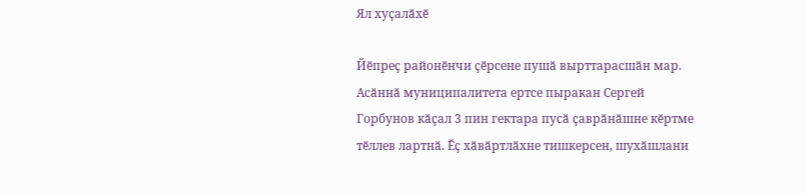Ял хуҫалӑхӗ

Йӗпреҫ районӗнчи ҫӗрсене пушӑ вырттарасшӑн мар. Асӑннӑ муниципалитета ертсе пыракан Сергей Горбунов кӑҫал 3 пин гектара пусӑ ҫаврӑнӑшне кӗртме тӗллев лартнӑ. Ӗҫ хӑвӑртлӑхне тишкерсен, шухӑшлани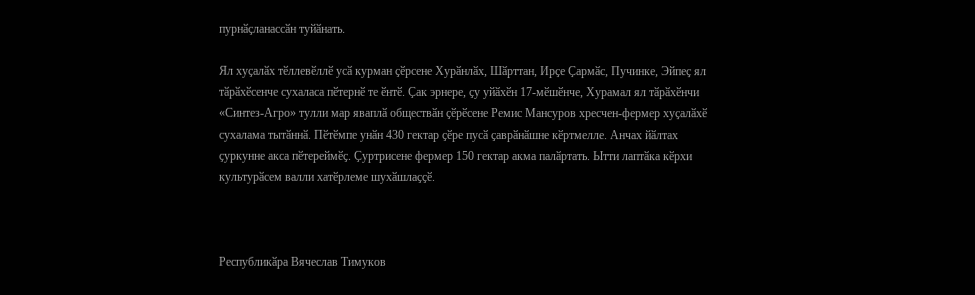пурнӑҫланассӑн туйӑнать.

Ял хуҫалӑх тӗллевӗллӗ усӑ курман ҫӗрсене Хурӑнлӑх, Шӑрттан, Ирҫе Ҫармӑс, Пучинке, Эйпеҫ ял тӑрӑхӗсенче сухаласа пӗтернӗ те ӗнтӗ. Ҫак эрнере, ҫу уйӑхӗн 17-мӗшӗнче, Хурамал ял тӑрӑхӗнчи «Синтез-Агро» тулли мар яваплӑ обществӑн ҫӗрӗсене Ремис Мансуров хресчен-фермер хуҫалӑхӗ сухалама тытӑннӑ. Пӗтӗмпе унӑн 430 гектар ҫӗре пусӑ ҫаврӑнӑшне кӗртмелле. Анчах йӑлтах ҫуркунне акса пӗтереймӗҫ. Ҫуртрисене фермер 150 гектар акма палӑртать. Ытти лаптӑка кӗрхи культурӑсем валли хатӗрлеме шухӑшлаҫҫӗ.



Республикӑра Вячеслав Тимуков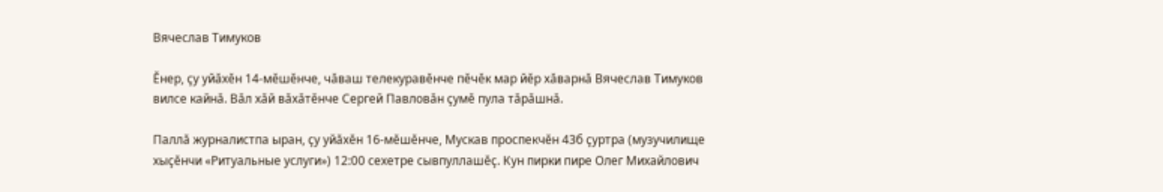Вячеслав Тимуков

Ӗнер, ҫу уйӑхӗн 14-мӗшӗнче, чӑваш телекуравӗнче пӗчӗк мар йӗр хӑварнӑ Вячеслав Тимуков вилсе кайнӑ. Вӑл хӑй вӑхӑтӗнче Сергей Павловӑн ҫумӗ пула тӑрӑшнӑ.

Паллӑ журналистпа ыран, ҫу уйӑхӗн 16-мӗшӗнче, Мускав проспекчӗн 43б ҫуртра (музучилище хыҫӗнчи «Ритуальные услуги») 12:00 сехетре сывпуллашӗҫ. Кун пирки пире Олег Михайлович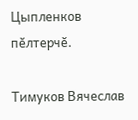Цыпленков пӗлтерчӗ.

Тимуков Вячеслав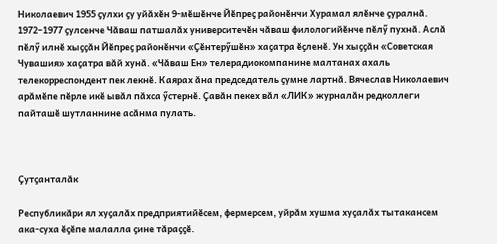Николаевич 1955 ҫулхи ҫу уйӑхӗн 9-мӗшӗнче Йӗпреҫ районӗнчи Хурамал ялӗнче ҫуралнӑ. 1972–1977 ҫулсенче Чӑваш патшалӑх университечӗн чӑваш филологийӗнче пӗлӳ пухнӑ. Аслӑ пӗлӳ илнӗ хыҫҫӑн Йӗпреҫ районӗнчи «Ҫӗнтерӳшӗн» хаҫатра ӗҫленӗ. Ун хыҫҫӑн «Советская Чувашия» хаҫатра вӑй хунӑ. «Чӑваш Ен» телерадиокомпанине малтанах ахаль телекорреспондент пек лекнӗ. Каярах ӑна председатель ҫумне лартнӑ. Вячеслав Николаевич арӑмӗпе пӗрле икӗ ывӑл пӑхса ӳстернӗ. Ҫавӑн пекех вӑл «ЛИК» журналӑн редколлеги пайташӗ шутланнине асӑнма пулать.



Ҫутҫанталӑк

Республикӑри ял хуҫалӑх предприятийӗсем, фермерсем, уйрӑм хушма хуҫалӑх тытакансем ака-суха ӗҫӗпе малалла ҫине тӑраҫҫӗ.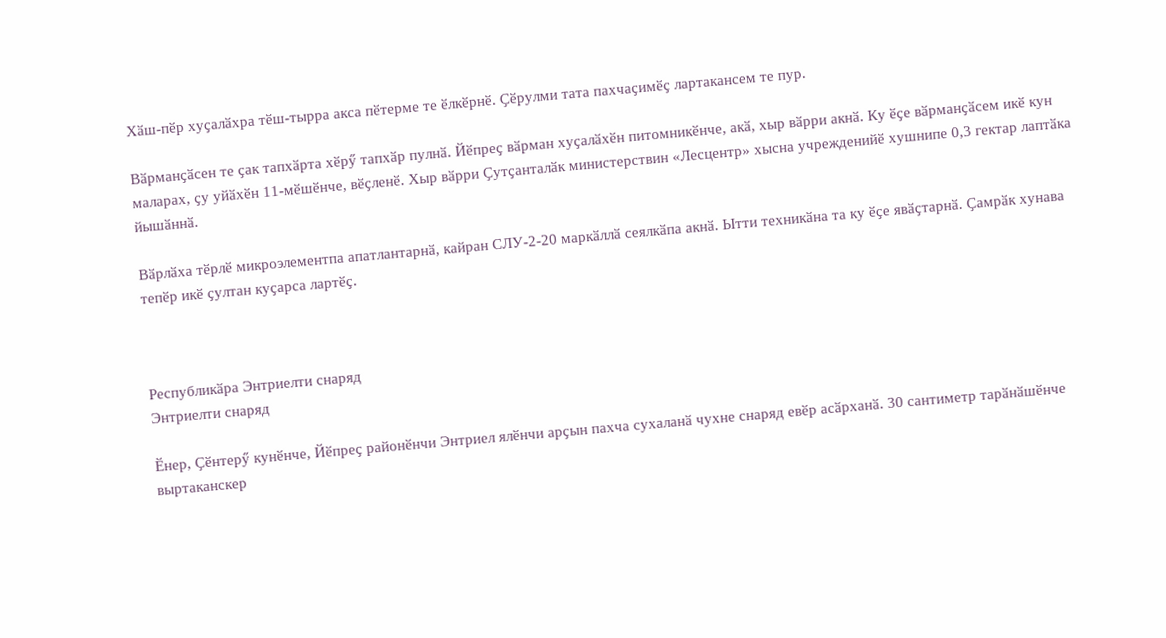Хӑш-пӗр хуҫалӑхра тӗш-тырра акса пӗтерме те ӗлкӗрнӗ. Ҫӗрулми тата пахчаҫимӗҫ лартакансем те пур.

Вӑрманҫӑсен те ҫак тапхӑрта хӗрӳ тапхӑр пулнӑ. Йӗпреҫ вӑрман хуҫалӑхӗн питомникӗнче, акӑ, хыр вӑрри акнӑ. Ку ӗҫе вӑрманҫӑсем икӗ кун маларах, ҫу уйӑхӗн 11-мӗшӗнче, вӗҫленӗ. Хыр вӑрри Ҫутҫанталӑк министерствин «Лесцентр» хысна учрежденийӗ хушнипе 0,3 гектар лаптӑка йышӑннӑ.

Вӑрлӑха тӗрлӗ микроэлементпа апатлантарнӑ, кайран СЛУ-2-20 маркӑллӑ сеялкӑпа акнӑ. Ытти техникӑна та ку ӗҫе явӑҫтарнӑ. Ҫамрӑк хунава тепӗр икӗ ҫултан куҫарса лартӗҫ.



Республикӑра Энтриелти снаряд
Энтриелти снаряд

Ӗнер, Ҫӗнтерӳ кунӗнче, Йӗпреҫ районӗнчи Энтриел ялӗнчи арҫын пахча сухаланӑ чухне снаряд евӗр асӑрханӑ. 30 сантиметр тарӑнӑшӗнче выртаканскер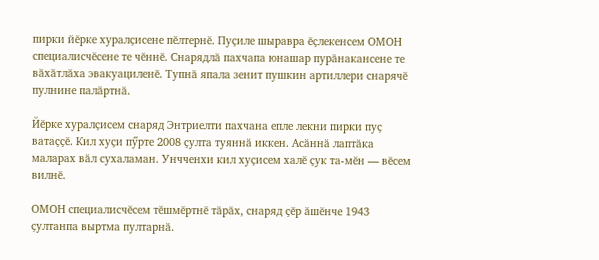пирки йӗрке хуралҫисене пӗлтернӗ. Пуҫиле шыравра ӗҫлекенсем ОМОН специалисчӗсене те чӗннӗ. Снарядлӑ пахчапа юнашар пурӑнакансене те вӑхӑтлӑха эвакуациленӗ. Тупнӑ япала зенит пушкин артиллери снарячӗ пулнине палӑртнӑ.

Йӗрке хуралҫисем снаряд Энтриелти пахчана епле лекни пирки пуҫ ватаҫҫӗ. Кил хуҫи пӳрте 2008 ҫулта туяннӑ иккен. Асӑннӑ лаптӑка маларах вӑл сухаламан. Унчченхи кил хуҫисем халӗ ҫук та-мӗн — вӗсем вилнӗ.

ОМОН специалисчӗсем тӗшмӗртнӗ тӑрӑх, снаряд ҫӗр ӑшӗнче 1943 ҫултанпа выртма пултарнӑ.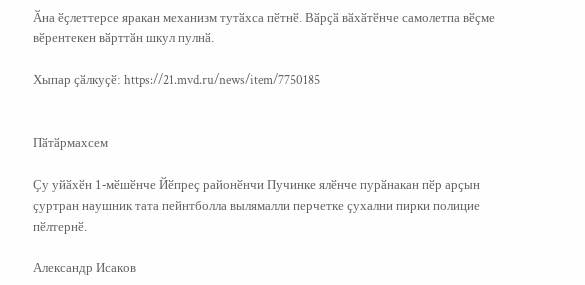Ӑна ӗҫлеттерсе яракан механизм тутӑхса пӗтнӗ. Вӑрҫӑ вӑхӑтӗнче самолетпа вӗҫме вӗрентекен вӑрттӑн шкул пулнӑ.

Хыпар ҫӑлкуҫӗ: https://21.mvd.ru/news/item/7750185


Пӑтӑрмахсем

Ҫу уйӑхӗн 1-мӗшӗнче Йӗпреҫ районӗнчи Пучинке ялӗнче пурӑнакан пӗр арҫын ҫуртран наушник тата пейнтболла вылямалли перчетке ҫухални пирки полицие пӗлтернӗ.

Александр Исаков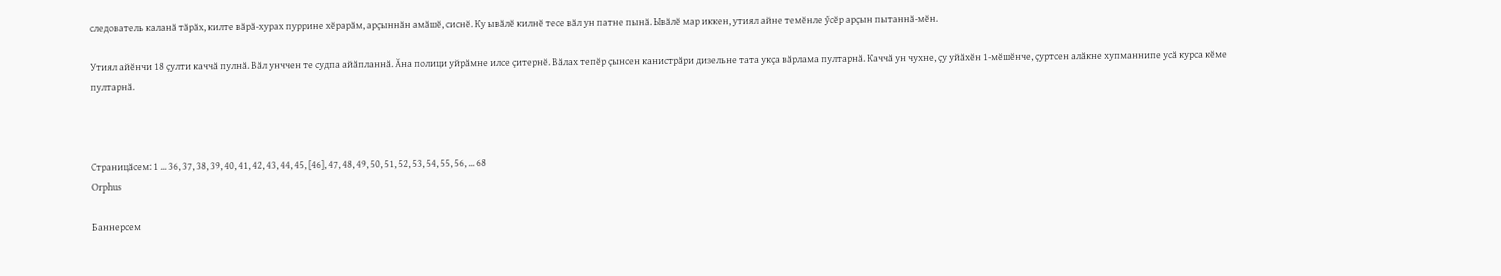следователь каланӑ тӑрӑх, килте вӑрӑ-хурах пуррине хӗрарӑм, арҫыннӑн амӑшӗ, сиснӗ. Ку ывӑлӗ килнӗ тесе вӑл ун патне пынӑ. Ывӑлӗ мар иккен, утиял айне темӗнле ӳсӗр арҫын пытаннӑ-мӗн.

Утиял айӗнчи 18 ҫулти каччӑ пулнӑ. Вӑл унччен те судпа айӑпланнӑ. Ӑна полици уйрӑмне илсе ҫитернӗ. Вӑлах тепӗр ҫынсен канистрӑри дизельне тата укҫа вӑрлама пултарнӑ. Каччӑ ун чухне, ҫу уйӑхӗн 1-мӗшӗнче, ҫуртсен алӑкне хупманнипе усӑ курса кӗме пултарнӑ.



Страницӑсем: 1 ... 36, 37, 38, 39, 40, 41, 42, 43, 44, 45, [46], 47, 48, 49, 50, 51, 52, 53, 54, 55, 56, ... 68
Orphus

Баннерсем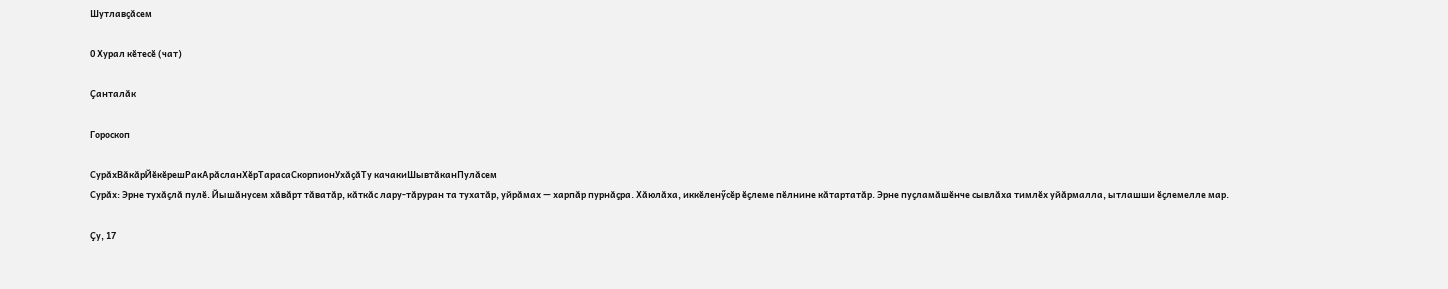Шутлавҫӑсем

0 Хурал кӗтесӗ (чат)

Ҫанталӑк

Гороскоп

СурӑхВӑкӑрЙӗкӗрешРакАрӑсланХӗрТарасаСкорпионУхӑҫӑТу качакиШывтӑканПулӑсем
Сурӑх: Эрне тухӑҫлӑ пулӗ. Йышӑнусем хӑвӑрт тӑватӑр, кӑткӑс лару-тӑруран та тухатӑр, уйрӑмах — харпӑр пурнӑҫра. Хӑюлӑха, иккӗленӳсӗр ӗҫлеме пӗлнине кӑтартатӑр. Эрне пуҫламӑшӗнче сывлӑха тимлӗх уйӑрмалла, ытлашши ӗҫлемелле мар.

Ҫу, 17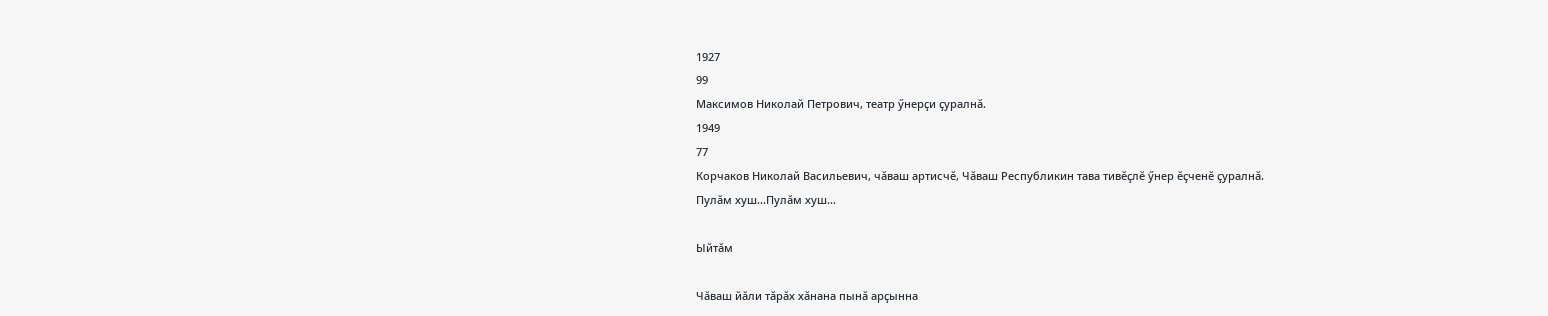1927
99
Максимов Николай Петрович, театр ӳнерҫи ҫуралнӑ.
1949
77
Корчаков Николай Васильевич, чӑваш артисчӗ, Чӑваш Республикин тава тивӗҫлӗ ӳнер ӗҫченӗ ҫуралнӑ.
Пулӑм хуш...Пулӑм хуш...

Ыйтӑм

Чӑваш йӑли тӑрӑх хӑнана пынӑ арҫынна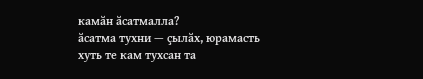камӑн ӑсатмалла?
ӑсатма тухни — ҫылӑх, юрамасть
хуть те кам тухсан та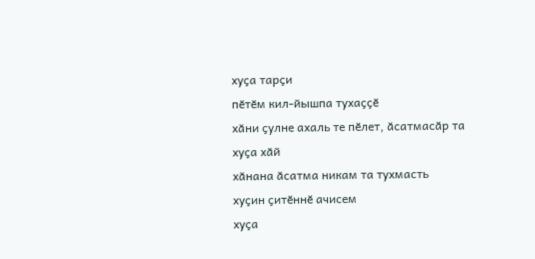хуҫа тарҫи
пӗтӗм кил-йышпа тухаҫҫӗ
хӑни ҫулне ахаль те пӗлет, ӑсатмасӑр та
хуҫа хӑй
хӑнана ӑсатма никам та тухмасть
хуҫин ҫитӗннӗ ачисем
хуҫа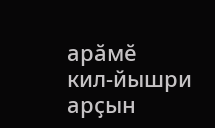арӑмӗ
кил-йышри арҫын